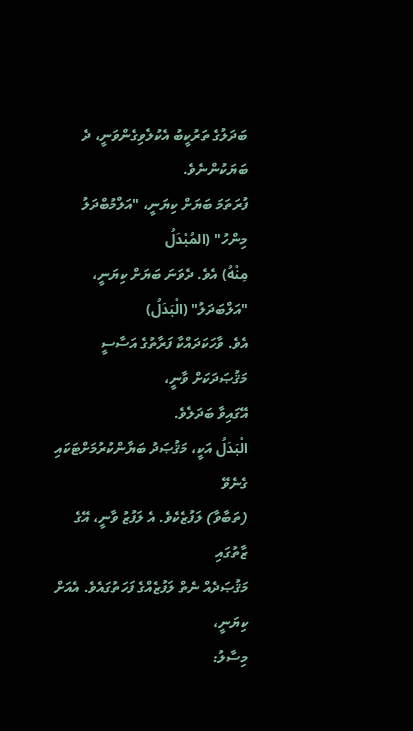ބަދަލުގެ ތަރުކީބު އެކުލެވިގެންވަނީ، ދެ ބަޔަކުންނެވެ.
ފުރަތަމަ ބަޔަށް ކިޔަނީ، "އަލްމުބްދަލު މިންހު" (المُبْدَلُ
مِنْهُ) އެވެ. ދެވަނަ ބަޔަށް ކިޔަނީ، "އަލްބަދަލު" (الْبَدَلُ)
އެވެ. ވާހަކަދައްކާ ފަރާތުގެ އަސާސީ މަޤުޞަދަކަށް ވާނީ،
އޭގައިވާ ބަދަލެވެ.
الْبَدَلُ އަކީ، މަޤުޞަދު ބަޔާންކުރުމަށްޓަކައި ގެނެވޭ
(ތަބާވާ) ލަފުޒެކެވެ. އެ ލަފުޒު ވާނީ، އޭގެ ޒާތުގައި
މަޤުޞަދެއް ނެތް ލަފުޒެއްގެ ފަހަތުގައެވެ. އެއަށް ކިޔަނީ،
މިސާލު: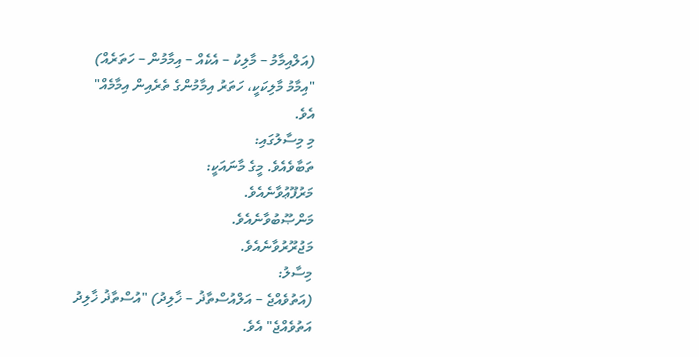(އަލްއިމާމު – މާލިކު – އެކެއް – އިމާމުން – ހަތަރެއް)
"އިމާމު މާލިކަކީ، ހަތަރު އިމާމުންގެ ތެރެއިން އިމާމެއް"
އެވެ.
މި މިސާލުގައި:
ތަބާވެއެވެ. މީގެ މާނައަކީ:
މަރުފޫޢުވާނެއެވެ.
މަންޞޫބުވާނެއެވެ.
މަޖުރޫރުވާނެއެވެ.
މިސާލު:
(އަތުވެއްޖެ – އަލްއުސްތާޛު – ޚާލިދު) "އުސްތާޛު ޚާލިދު
އަތުވެއްޖެ" އެވެ.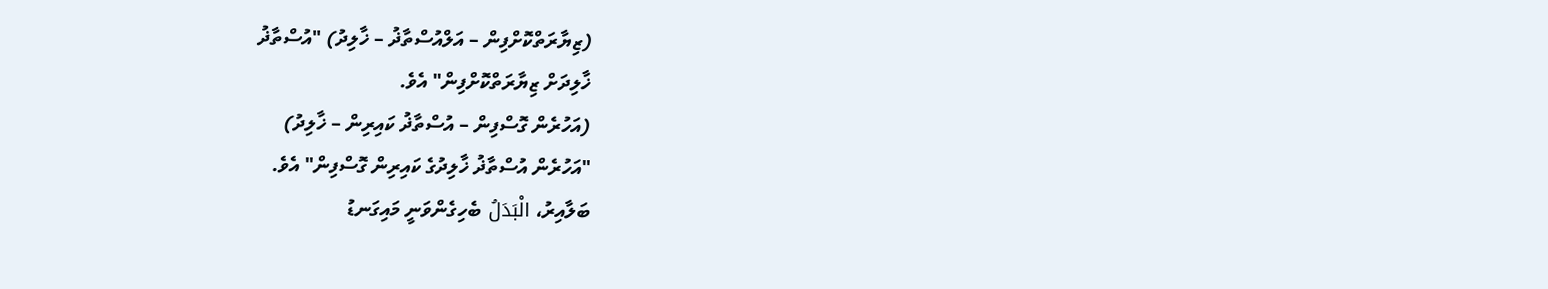(ޒިޔާރަތްކޮށްފިން – އަލްއުސްތާޛު – ޚާލިދު) "އުސްތާޛު
ޚާލިދަށް ޒިޔާރަތްކޮށްފިން" އެވެ.
(އަހުރެން ގޮސްފިން – އުސްތާޛު ކައިރިން – ޚާލިދު)
"އަހުރެން އުސްތާޛު ޚާލިދުގެ ކައިރިން ގޮސްފިން" އެވެ.
ބަލާއިރު، الْبَدَلُ ބެހިގެންވަނީ މައިގަނޑު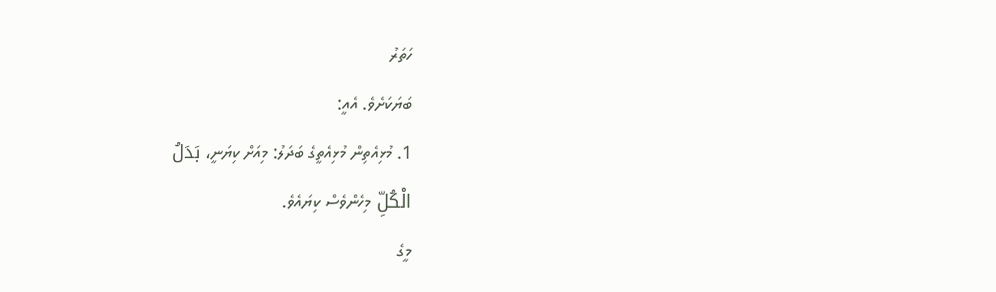ހަތަރު
ބަޔަކަށެވެ. އެއީ:
1. މުޅިއެތިން މުޅިއެތީގެ ބަދަލު: މިއަށް ކިޔަނީ، بَدَلُ
الْكُلِّ މިހެންވެސް ކިޔައެވެ.
މީގެ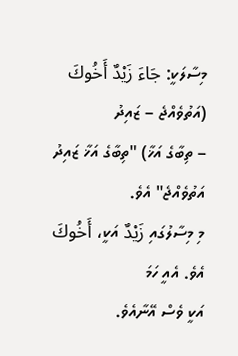މިސާލަކީ: جَاءَ زَيْدٌ أَخُوكَ (އަތުވެއްޖެ – ޒައިދު
– ތިބާގެ އަޚާ) "ތިބާގެ އަޚާ ޒައިދު އަތުވެއްޖެ" އެވެ.
މި މިސާލުގައި زَيْدٌ އަކީ، أَخُوكَ އެވެ. އެއީ ހަމަ
އަކީ ވެސް އޭނާއެވެ.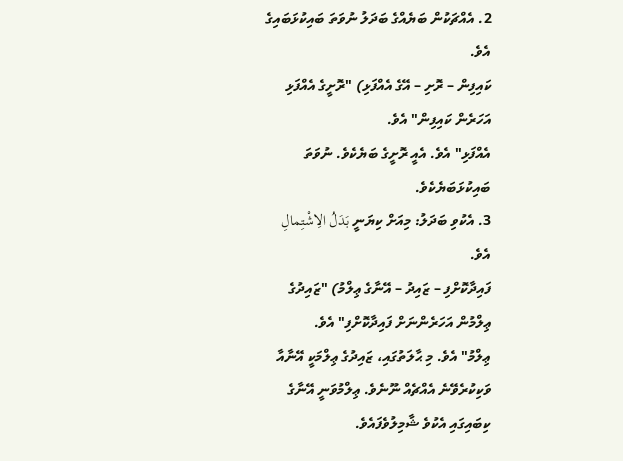2. އެއްޗަކުން ބަޔެއްގެ ބަދަލު ނުވަތަ ބައިކުޅަބައިގެ
އެވެ.
ކައިފިން – ރޮށި – އޭގެ އެއްފަޅި) "ރޮށީގެ އެއްފަޅި
އަހަރެން ކައިފިން" އެވެ.
އެއްފަޅި" އެވެ. އެއީ ރޮށީގެ ބަޔެކެވެ. ނުވަތަ
ބައިކުޅަބަޔެކެވެ.
3. އެކުވި ބަދަލު: މިއަށް ކިޔަނީ بَدَلُ الِاشْتِمالِ
އެވެ.
ފައިދާކޮށްފި – ޒައިދު – އޭނާގެ ޢިލްމު) "ޒައިދުގެ
ޢިލްމުން އަހަރެންނަށް ފައިދާކޮށްފި" އެވެ.
ޢިލްމު" އެވެ. މި ޙާލަތުގައި، ޒައިދުގެ ޢިލްމަކީ އޭނާއާ
ވަކިކުރެވޭނެ އެއްޗެއް ނޫނެވެ. ޢިލްމުވަނީ އޭނާގެ
ކިބައިގައި އެކުވެ ޝާމިލުވެފައެވެ.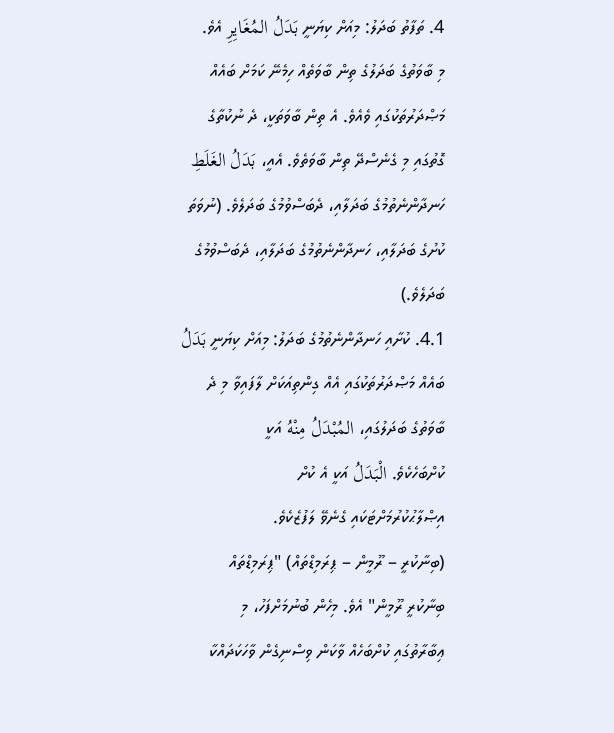4. ތަފާތު ބަދަލު: މިއަށް ކިޔަނީ بَدَلُ المُغَايِرِ އެވެ.
މި ބާވަތުގެ ބަދަލުގެ ތިން ބާވަތެއް ހިމެނޭ ކަމަށް ބައެއް
މަޞްދަރުތަކުގައި ވެއެވެ. އެ ތިން ބާވަތަކީ، ދެ ނުކުތާގެ
ގޮތުގައި މި ގެނެސްދޭ ތިން ބާވަތެވެ. އެއީ، بَدَلُ الغَلَطِ
ހަނދާންނެތުމުގެ ބަދަލާއި، ދެބަސްވުމުގެ ބަދަލެވެ. (ނުވަތަ
ކުށުގެ ބަދަލާއި، ހަނދާންނެތުމުގެ ބަދަލާއި، ދެބަސްވުމުގެ
ބަދަލެވެ.)
4.1. ކުށާއި ހަނދާންނެތުމުގެ ބަދަލު: މިއަށް ކިޔަނީ بَدَلُ
ބައެއް މަޞްދަރުތަކުގައި އެއް ގިންތިއަކަށް ލާފައިވާ މި ދެ
ބާވަތުގެ ބަދަލުގައި، المُبْدَلُ مِنْهُ އަކީ
ކުށްބަހެކެވެ. الْبَدَلُ އަކީ އެ ކުށް
އިޞްލާޙުކުރުމަށްޓަކައި ގެނެވޭ ލަފުޒެކެވެ.
(ބިނާކުރީ – ރޫމީން – ޕިރަމިޑްތައް) "ޕިރަމިޑްތައް
ބިނާކުރީ ރޫމީން" އެވެ. މިހެން ބުނުމަށްފަހު، މި
ޢިބާރާތުގައި ކުށްބަހެއް ވާކަން ވިސްނިގެން ވާހަކަދައްކާ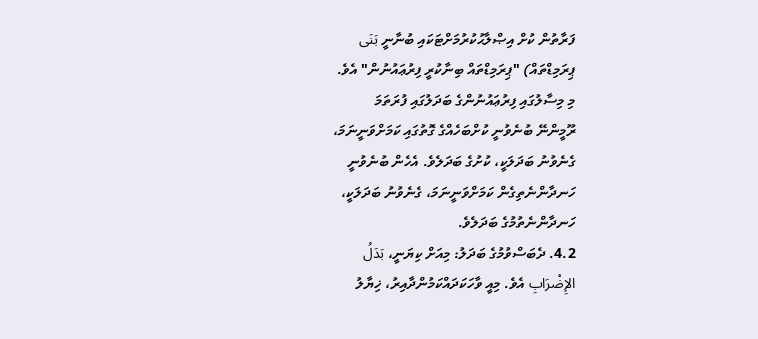ފަރާތުން ކުށް އިޞްލާޙުކުރުމަށްޓަކައި ބުނާނީ بَنَى
ޕިރަމިޑްތައް) "ޕިރަމިޑްތައް ބިނާކުރީ ފިރުޢައުނުން" އެވެ.
މި މިސާލުގައި ފިރުޢައުނުންގެ ބަދަލުގައި ފުރަތަމަ
ރޫމީންނޭ ބުނެވުނީ ކުށްބަހެއްގެ ގޮތުގައި ކަމަށްވަނީނަމަ،
ގެނެވުނު ބަދަލަކީ، ކުށުގެ ބަދަލެވެ. އެހެން ބުނެވުނީ
ހަނދާންނެތިގެން ކަމަށްވަނީނަމަ، ގެނެވުނު ބަދަލަކީ،
ހަނދާންނެތުމުގެ ބަދަލެވެ.
4.2. ދެބަސްވުމުގެ ބަދަލު: މިއަށް ކިޔަނީ، بَدَلُ
الإِضْرَابِ އެވެ. މިއީ ވާހަކަދައްކަމުންދާއިރު، ޚިޔާލު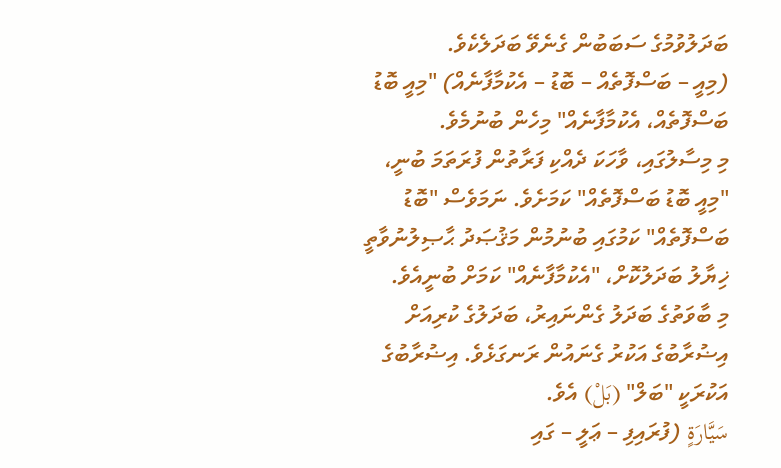ބަދަލުވުމުގެ ސަބަބުން ގެނެވޭ ބަދަލެކެވެ.
(މިއީ – ބަސްފޮތެއް – ބޮޑު – އެކުމާފާނެއް) "މިއީ ބޮޑު
ބަސްފޮތެއް، އެކުމާފާނެއް" މިހެން ބުނުމެވެ.
މި މިސާލުގައި، ވާހަކަ ދެއްކި ފަރާތުން ފުރަތަމަ ބުނީ،
"މިއީ ބޮޑު ބަސްފޮތެއް" ކަމަށެވެ. ނަމަވެސް "ބޮޑު
ބަސްފޮތެއް" ކަމުގައި ބުނުމުން މަޤުޞަދު ޙާޞިލުނުވާތީ
ޚިޔާލު ބަދަލުކޮށް، "އެކުމާފާނެއް" ކަމަށް ބުނީއެވެ.
މި ބާވަތުގެ ބަދަލު ގެންނައިރު، ބަދަލުގެ ކުރިއަށް
އިޟުރާބުގެ އަކުރު ގެނައުން ރަނގަޅެވެ. އިޟުރާބުގެ
އަކުރަކީ "ބަލް" (بَلْ) އެވެ.
سَيَّارَةٍ (ފުރައިފި – ޢަލީ – ގައި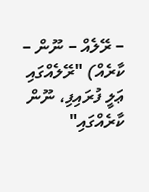– ރޭލެއް – ނޫން –
ކާރެއް) "ރޭލެއްގައި ޢަލީ ފުރައިފި، ނޫން ކާރެއްގައި"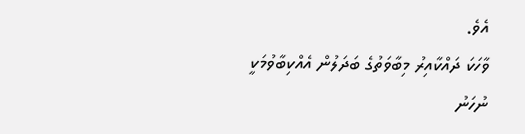އެވެ.
ވާހަކަ ދައްކާއިރު މިބާވަތުގެ ބަދަލުން އެއްކިބާވުމަކީ
ނުހަނު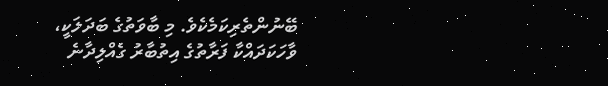ބޭނުންތެރިކަމެކެވެ. މި ބާވަތުގެ ބަދަލަކީ،
ވާހަކަދައްކާ ފަރާތުގެ އިތުބާރު ގެއްލިދާނެ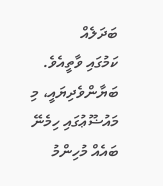ބަދަލެއް
ކަމުގައި ވާތީއެވެ.
ބަޔާންވެދިޔައީ، މި މައުޟޫޢުގައި ހިމެނޭ ބައެއް މުހިންމު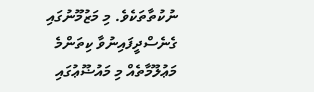ނުކުތާތަކެވެ. މި މަޒުމޫނުގައި ގެނެސްދީފައިނުވާ ކިތަންމެ
މަޢުލޫމާތެއް މި މައުޟޫޢުގައި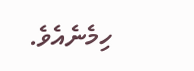ހިމެނެއެވެ.